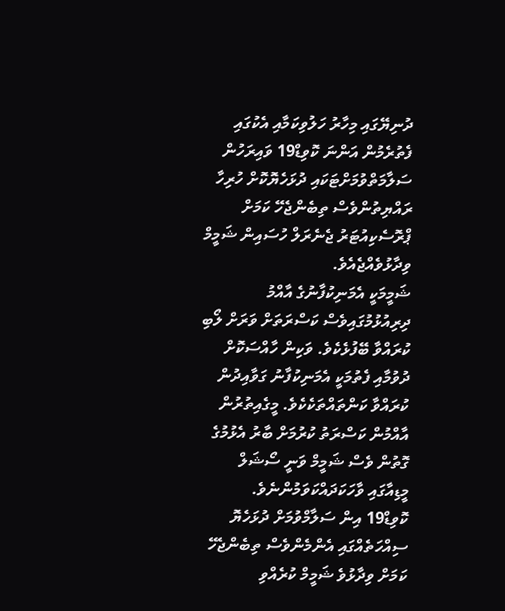ދުނިޔޭގައި މިހާރު ހަލުވިކަމާއި އެކުގައި ފެތުރެމުން އަންނަ ކޮވިޑް19 ވައިރަހުން ސަލާމަތްވުމަށްޓަކައި ދުޅަހެޔޮކޮށް ހުރިހާ ރައްޔިތުންވެސް ތިބެންޖެހޭ ކަމަށް ޕްރޮސެކިއުޓަރު ޖެނެރަލް ހުސައިން ޝަމީމް ވިދާޅުވެއްޖެއެވެ.
ޝަމީމަކީ އެމަނިކުފާނުގެ އާއްމު ދިރިއުޅުމުގައިވެސް ކަސްރަތަށް ވަރަށް ލޯބި ކުރައްވާ ބޭފުޅެކެވެ. ވަކިން ހާއްސަކޮށް ދުވުމާއި ފެތުމަކީ އެމަނިކުފާނު ގަވާއިދުން ކުރައްވާ ކަންތައްތަކެކެވެ. މީގެއިތުރުން އާއްމުން ކަސްރަތު ކުރުމަށް ބާރު އެޅުމުގެ ގޮތުން ވެސް ޝަމީމް ވަނީ ސޯޝަލް މީޑިއާގައި ވާހަކަދައްކަވަމުންނެވެ.
ކޮވިޑް19 އިން ސަލާމްވުމަށް ދުޅަހެޔޮ ސިއްހަތެއްގައި އެންމެންވެސް ތިބެންޖެހޭ ކަމަށް ވިދާޅުވެ ޝަމީމް ކުރެއްވި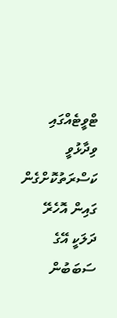ޓްވީޓެއްގައި ވިދާޅުވީ ކަސްރަތުކޮށްގެން ގައިން އޮހެރޭ ދަލަކީ އޭގެ ސަބަބުން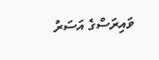ވައިރަސްގެ އަސަރު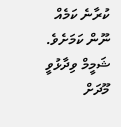ކުރާނެ ކަމެއް ނޫން ކަމަށެވެ. ޝަމީމް ވިދާޅުވީ މޫދަށް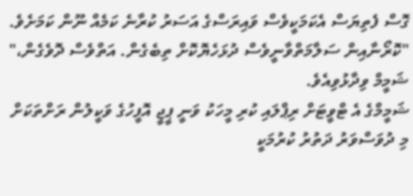ގޮސް ފެތިޔަސް އެކަމަކީވެސް ވައިރަސްގެ އަސަރު ކުރާނެ ކަމެއް ނޫން ކަމަށެވެ.
"ކޮރޯނާއިން ސަލާމަތްވާނީވެސް ދުޅަހެޔޮކޮށް ތިބެގެން. އަތްވެސް ދޮވެގެން،" ޝަމީމް ވިދާޅުވިއެވެ.
ޝަމީމްގެ އެ ޓްވީޓަށް ރިޕްލައި ކުރި މީހަކު ވަނީ ޕީޖީ އޮފީހުގެ ވަކީލުން ރަށްތަކަށް މި ދުވަސްވަރު ދަތުރު ކުރުމަކީ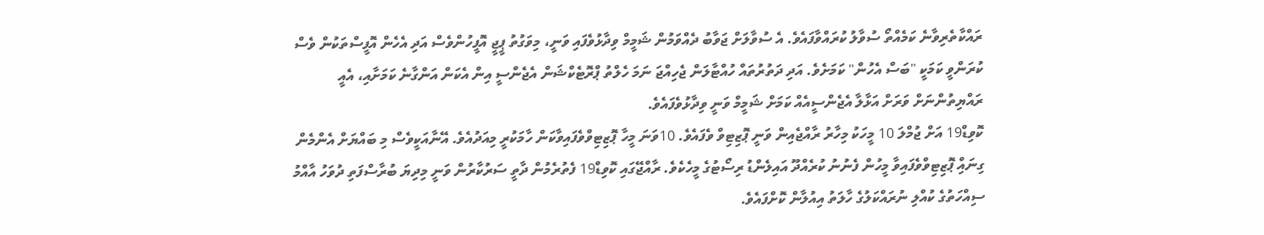ރައްކާތެރިވާނެ ކަމެއްތޯ ސުވާލު ކުރައްވާފައެވެ. އެ ސުވާލަށް ޖަވާބު ދެއްވަމުން ޝަމީމް ވިދާޅުވެފައި ވަނީ، މިވަގުތު ޕީޖީ އޮފީހުންވެސް އަދި އެހެން އޮފީސްތަކުން ވެސް ކުރަންވީ ކަމަކީ "ބަސް އެހުން" ކަމަށެވެ. އަދި ދަތުރުތައް ހުއްޓާލަން ޖެހިއްޖަ ނަމަ ހެލްތު ޕްރޮޓެކްޝަން އެޖެންސީ އިން އެކަން އަންގާނެ ކަމަށާއި، އެއީ ރައްޔިތުންނަށް ވަރަށް އަޅާލާ އެޖެންސީއެއް ކަމަށް ޝަމީމް ވަނީ ވިދާޅުވެފައެވެ.
ކޮވިޑް19 އަށް ޖުމްލަ 10 މީހަކު މިހާރު ރާއްޖެއިން ވަނީ ޕޮޒިޓިވް ވެފައެވެ. 10ވަނަ މީހާ ޕޮޒިޓިވްވެފައިވާކަން ހާމަކުރީ މިއަދުއެވެ. އޭނާއަކީވެސް މި ބައްޔަށް އެންމެން ގިނައިް ޕޮޒިޓިވްވެފައިވާ މީހުން ފެނުނު ކުރެއްދޫ އައިލެންޑު ރިސޯޓުގެ މީހެކެވެ. ރާއްޖޭގައި ކޮވިޑް19 ފެތުރެމުން ދާތީ ސަރުކާރުން ވަނީ މިދިޔަ ބުރާސްފަތި ދުވަހު އާއްމު ސިއްހަތުގެ ކުއްލި ނުރައްކަލުގެ ހާލަތު އިއުލާން ކޮށްފައެވެ.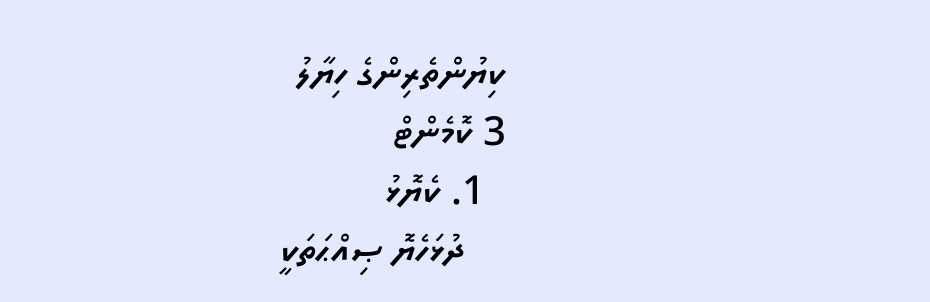ކިޔުންތެރިންގެ ހިޔާލު
3 ކޮމެންޓް
  1. ކެޔޮޅު
    ދުޅަހެޔޮ ޞިއްޙަތަކީ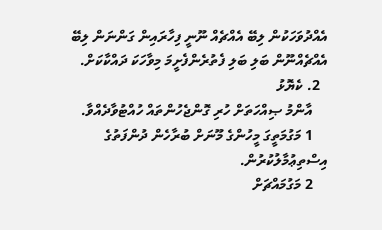އެއްދުވަހަކުން ލިބޭ އެއްޗެއް ނޫނީ ފިހާރައިން ގަންނަން ލިބޭ އެއްޗެއްނޫން ބަލި ބަލި ފެތުރެންފެށީމަ މިވާހަކަ ދައްކާކަށް.
  2. ކެޔޮޅު
    އާންމު ޞިއްހަތަށް ހުރި ގޮންޖެހުންތައް ހުއްޓުވާދެއްވާ.
    1 މަގުމަތީގަ މީހުންގެ މޫނަށް ބުރާހެން ދުންފަތުގެ އިސްތިޢުމާލުކުރުން.
    2 މަގުމައްޗަށް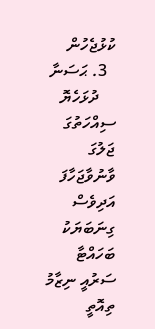ކުޅުޖެހުން
  3. ޙަސަނާ
    ދުޅަހެޔޮ ސިއްހަތުގަ ޖަލުގަ ވާނުވާޖަހާފަ އަދިވެސް ގިނަބަޔަކު ބަހައްޓާ ސަރުއީ ނިޒާމު ތިއޮތީ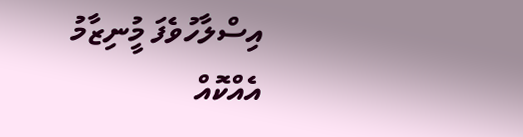އިސްލާހުވެފަ މުީނިޒާމު އެއްކޮއް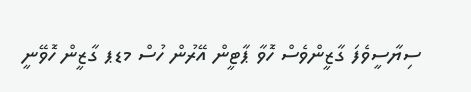ސިޔާސީވެފަ ގާޒީންވެސް ހޮވާ ޕާޓީން އޭރުން ހުސް މޑޕ ގާޒީން ހޮވޭނީ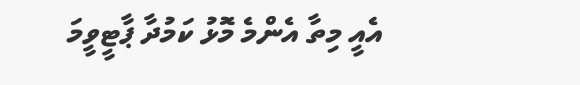އެއީ މިތާ އެންމެ މޮޅު ކަމުދާ ޕާޓީވީމަ